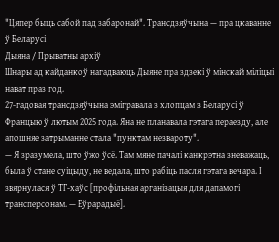"Цяпер быць сабой пад забаронай". Трансдзяўчына — пра цкаванне ў Беларусі
Дыяна / Прыватны архіў
Шнары ад кайданкоў нагадваюць Дыяне пра здзекі ў мінскай міліцыі нават праз год.
27-гадовая трансдзяўчына эмігравала з хлопцам з Беларусі ў Францыю ў лютым 2025 года. Яна не планавала гэтага пераезду, але апошняе затрыманне стала "пунктам незвароту".
— Я зразумела, што ўжо ўсё. Там мяне пачалі канкрэтна зневажаць, была ў стане суіцыду, не ведала, што рабіць пасля гэтага вечара. І звярнулася ў ТГ-хаўс [профільная арганізацыя для дапамогі трансперсонам. — Еўрарадыё].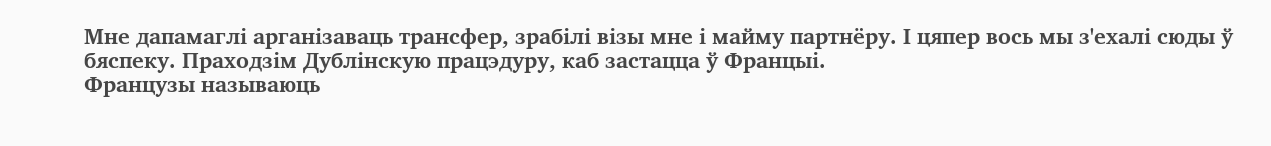Мне дапамаглі арганізаваць трансфер, зрабілі візы мне і майму партнёру. І цяпер вось мы з'ехалі сюды ў бяспеку. Праходзім Дублінскую працэдуру, каб застацца ў Францыі.
Французы называюць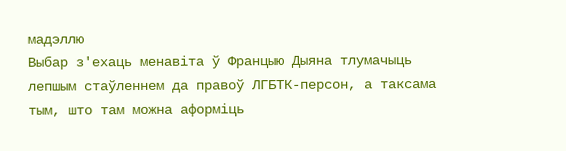мадэллю
Выбар з'ехаць менавіта ў Францыю Дыяна тлумачыць лепшым стаўленнем да правоў ЛГБТК-персон, а таксама тым, што там можна аформіць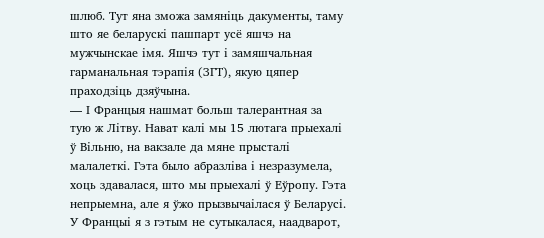шлюб. Тут яна зможа замяніць дакументы, таму што яе беларускі пашпарт усё яшчэ на мужчынскае імя. Яшчэ тут і замяшчальная гарманальная тэрапія (ЗГТ), якую цяпер праходзіць дзяўчына.
— І Францыя нашмат больш талерантная за тую ж Літву. Нават калі мы 15 лютага прыехалі ў Вільню, на вакзале да мяне прысталі малалеткі. Гэта было абразліва і незразумела, хоць здавалася, што мы прыехалі ў Еўропу. Гэта непрыемна, але я ўжо прызвычаілася ў Беларусі. У Францыі я з гэтым не сутыкалася, наадварот,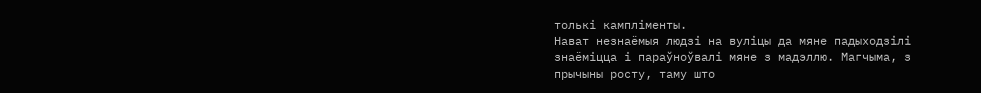толькі кампліменты.
Нават незнаёмыя людзі на вуліцы да мяне падыходзілі знаёміцца і параўноўвалі мяне з мадэллю. Магчыма, з прычыны росту, таму што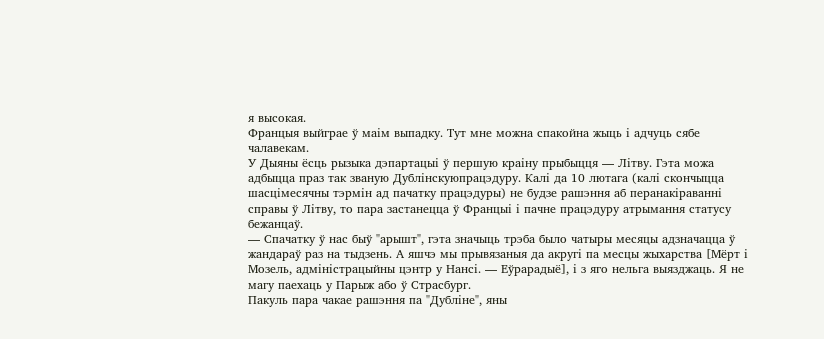я высокая.
Францыя выйграе ў маім выпадку. Тут мне можна спакойна жыць і адчуць сябе чалавекам.
У Дыяны ёсць рызыка дэпартацыі ў першую краіну прыбыцця — Літву. Гэта можа адбыцца праз так званую Дублінскуюпрацэдуру. Калі да 10 лютага (калі скончыцца шасцімесячны тэрмін ад пачатку працэдуры) не будзе рашэння аб перанакіраванні справы ў Літву, то пара застанецца ў Францыі і пачне працэдуру атрымання статусу бежанцаў.
— Спачатку ў нас быў "арышт", гэта значыць трэба было чатыры месяцы адзначацца ў жандараў раз на тыдзень. А яшчэ мы прывязаныя да акругі па месцы жыхарства [Мёрт і Мозель, адміністрацыйны цэнтр у Нансі. — Еўрарадыё], і з яго нельга выязджаць. Я не магу паехаць у Парыж або ў Страсбург.
Пакуль пара чакае рашэння па "Дубліне", яны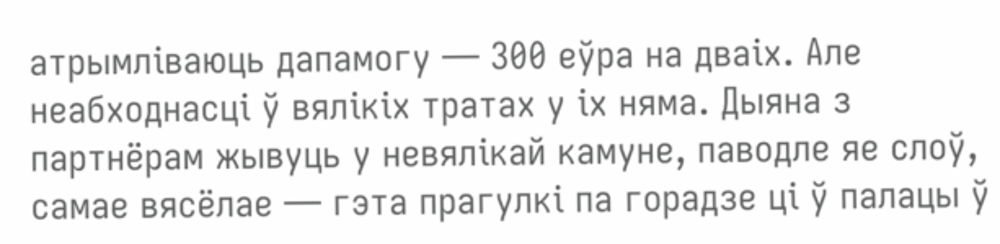атрымліваюць дапамогу — 300 еўра на дваіх. Але неабходнасці ў вялікіх тратах у іх няма. Дыяна з партнёрам жывуць у невялікай камуне, паводле яе слоў, самае вясёлае — гэта прагулкі па горадзе ці ў палацы ў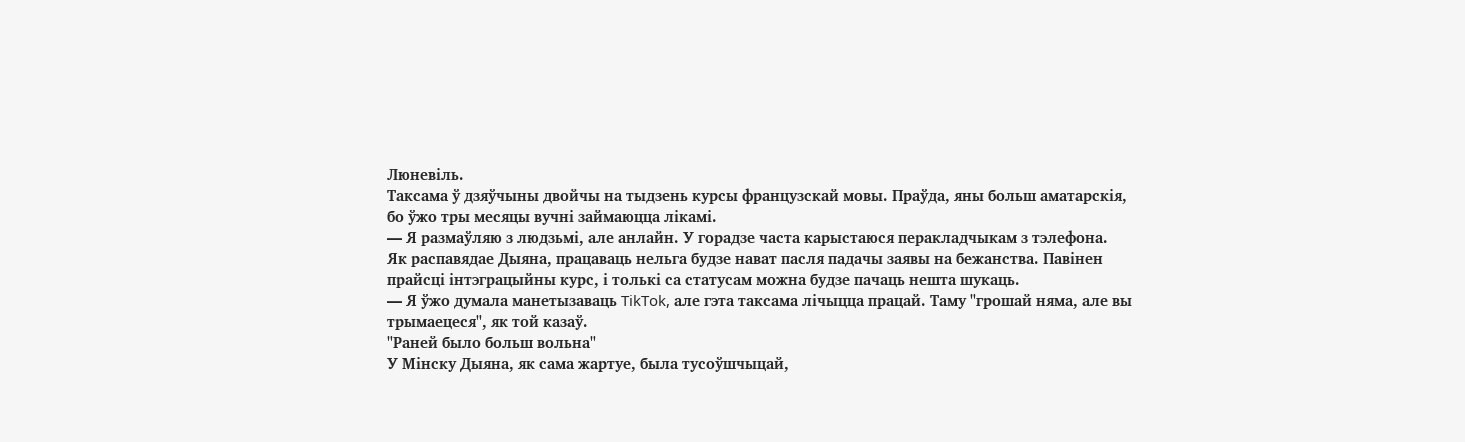Люневіль.
Таксама ў дзяўчыны двойчы на тыдзень курсы французскай мовы. Праўда, яны больш аматарскія, бо ўжо тры месяцы вучні займаюцца лікамі.
— Я размаўляю з людзьмі, але анлайн. У горадзе часта карыстаюся перакладчыкам з тэлефона.
Як распавядае Дыяна, працаваць нельга будзе нават пасля падачы заявы на бежанства. Павінен прайсці інтэграцыйны курс, і толькі са статусам можна будзе пачаць нешта шукаць.
— Я ўжо думала манетызаваць TikTok, але гэта таксама лічыцца працай. Таму "грошай няма, але вы трымаецеся", як той казаў.
"Раней было больш вольна"
У Мінску Дыяна, як сама жартуе, была тусоўшчыцай,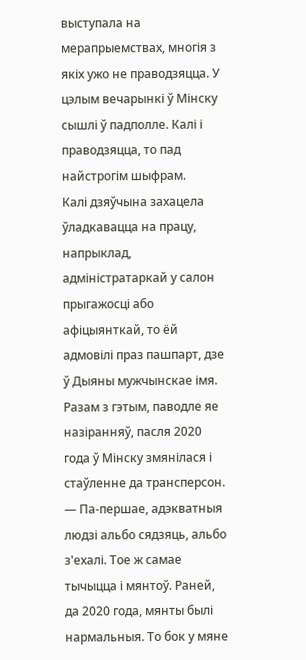выступала на мерапрыемствах, многія з якіх ужо не праводзяцца. У цэлым вечарынкі ў Мінску сышлі ў падполле. Калі і праводзяцца, то пад найстрогім шыфрам.
Калі дзяўчына захацела ўладкавацца на працу, напрыклад, адміністратаркай у салон прыгажосці або афіцыянткай, то ёй адмовілі праз пашпарт, дзе ў Дыяны мужчынскае імя.
Разам з гэтым, паводле яе назіранняў, пасля 2020 года ў Мінску змянілася і стаўленне да трансперсон.
— Па-першае, адэкватныя людзі альбо сядзяць, альбо з'ехалі. Тое ж самае тычыцца і мянтоў. Раней, да 2020 года, мянты былі нармальныя. То бок у мяне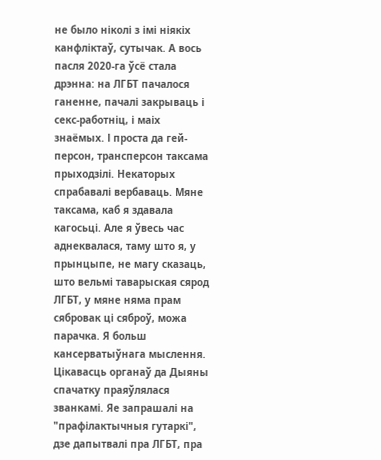не было ніколі з імі ніякіх канфліктаў, сутычак. А вось пасля 2020-га ўсё стала дрэнна: на ЛГБТ пачалося ганенне, пачалі закрываць і секс-работніц, і маіх знаёмых. І проста да гей-персон, трансперсон таксама прыходзілі. Некаторых спрабавалі вербаваць. Мяне таксама, каб я здавала кагосьці. Але я ўвесь час аднеквалася, таму што я, у прынцыпе, не магу сказаць, што вельмі таварыская сярод ЛГБТ, у мяне няма прам сябровак ці сяброў, можа парачка. Я больш кансерватыўнага мыслення.
Цікавасць органаў да Дыяны спачатку праяўлялася званкамі. Яе запрашалі на "прафілактычныя гутаркі", дзе дапытвалі пра ЛГБТ, пра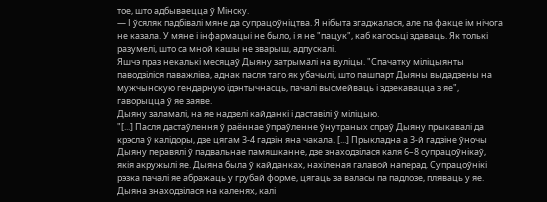тое, што адбываецца ў Мінску.
— І ўсяляк падбівалі мяне да супрацоўніцтва. Я нібыта згаджалася, але па факце ім нічога не казала. У мяне і інфармацыі не было, і я не "пацук", каб кагосьці здаваць. Як толькі разумелі, што са мной кашы не зварыш, адпускалі.
Яшчэ праз некалькі месяцаў Дыяну затрымалі на вуліцы. "Спачатку міліцыянты паводзіліся паважліва, аднак пасля таго як убачылі, што пашпарт Дыяны выдадзены на мужчынскую гендарную ідэнтычнасць, пачалі высмейваць і здзекавацца з яе", гаворыцца ў яе заяве.
Дыяну заламалі, на яе надзелі кайданкі і даставілі ў міліцыю.
"[...] Пасля дастаўлення ў раённае ўпраўленне ўнутраных спраў Дыяну прыкавалі да крэсла ў калідоры, дзе цягам 3-4 гадзін яна чакала. [...] Прыкладна а 3-й гадзіне ўночы Дыяну перавялі ў падвальнае памяшканне, дзе знаходзілася каля 6–8 супрацоўнікаў, якія акружылі яе. Дыяна была ў кайданках, нахіленая галавой наперад. Супрацоўнікі рэзка пачалі яе абражаць у грубай форме, цягаць за валасы па падлозе, пляваць у яе. Дыяна знаходзілася на каленях, калі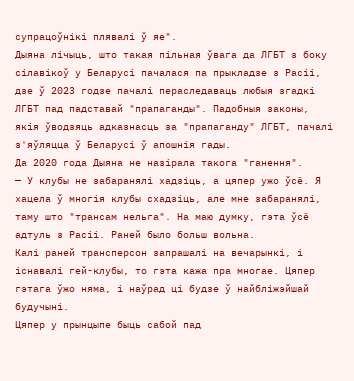супрацоўнікі плявалі ў яе".
Дыяна лічыць, што такая пільная ўвага да ЛГБТ з боку сілавікоў у Беларусі пачалася па прыкладзе з Расіі, дзе ў 2023 годзе пачалі пераследаваць любыя згадкі ЛГБТ пад падставай "прапаганды". Падобныя законы, якія ўводзяць адказнасць за "прапаганду" ЛГБТ, пачалі з'яўляцца ў Беларусі ў апошнія гады.
Да 2020 года Дыяна не назірала такога "ганення".
— У клубы не забаранялі хадзіць, а цяпер ужо ўсё. Я хацела ў многія клубы схадзіць, але мне забаранялі, таму што "трансам нельга". На маю думку, гэта ўсё адтуль з Расіі. Раней было больш вольна.
Калі раней трансперсон запрашалі на вечарынкі, і існавалі гей-клубы, то гэта кажа пра многае. Цяпер гэтага ўжо няма, і наўрад ці будзе ў найбліжэйшай будучыні.
Цяпер у прынцыпе быць сабой пад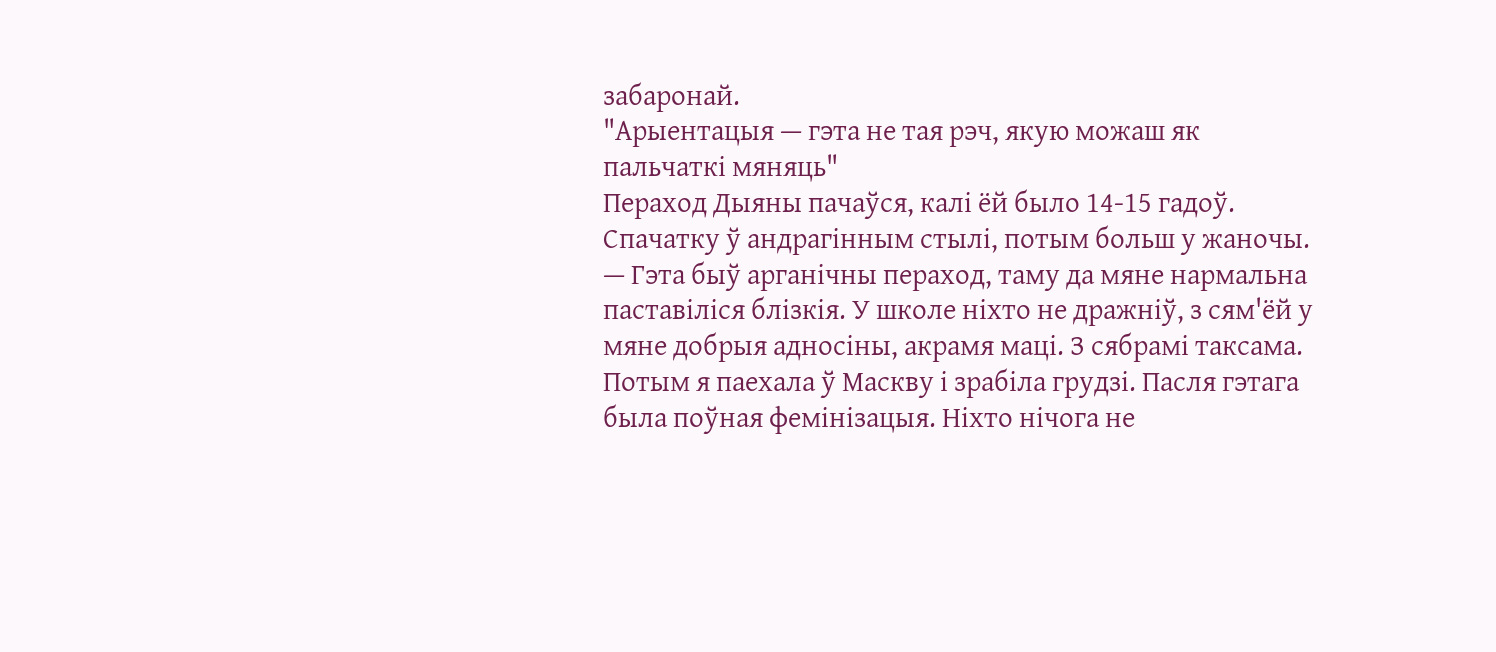забаронай.
"Арыентацыя — гэта не тая рэч, якую можаш як пальчаткі мяняць"
Пераход Дыяны пачаўся, калі ёй было 14-15 гадоў. Спачатку ў андрагінным стылі, потым больш у жаночы.
— Гэта быў арганічны пераход, таму да мяне нармальна паставіліся блізкія. У школе ніхто не дражніў, з сям'ёй у мяне добрыя адносіны, акрамя маці. З сябрамі таксама. Потым я паехала ў Маскву і зрабіла грудзі. Пасля гэтага была поўная фемінізацыя. Ніхто нічога не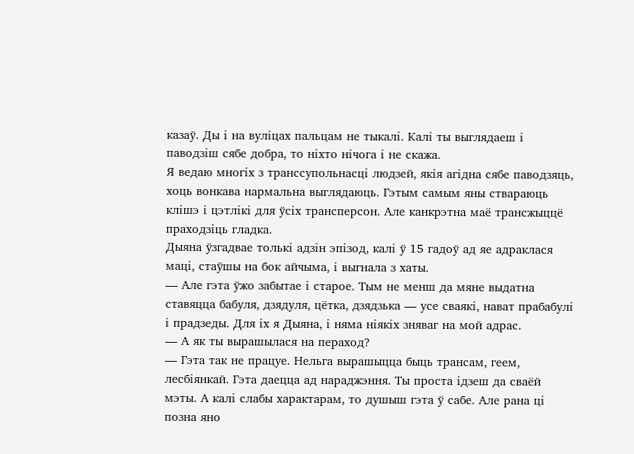казаў. Ды і на вуліцах пальцам не тыкалі. Калі ты выглядаеш і паводзіш сябе добра, то ніхто нічога і не скажа.
Я ведаю многіх з транссупольнасці людзей, якія агідна сябе паводзяць, хоць вонкава нармальна выглядаюць. Гэтым самым яны ствараюць клішэ і цэтлікі для ўсіх трансперсон. Але канкрэтна маё трансжыццё праходзіць гладка.
Дыяна ўзгадвае толькі адзін эпізод, калі ў 15 гадоў ад яе адраклася маці, стаўшы на бок айчыма, і выгнала з хаты.
— Але гэта ўжо забытае і старое. Тым не менш да мяне выдатна ставяцца бабуля, дзядуля, цётка, дзядзька — усе сваякі, нават прабабулі і прадзеды. Для іх я Дыяна, і няма ніякіх зняваг на мой адрас.
— А як ты вырашылася на пераход?
— Гэта так не працуе. Нельга вырашыцца быць трансам, геем, лесбіянкай. Гэта даецца ад нараджэння. Ты проста ідзеш да сваёй мэты. А калі слабы характарам, то душыш гэта ў сабе. Але рана ці позна яно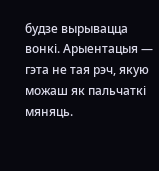будзе вырывацца вонкі. Арыентацыя — гэта не тая рэч, якую можаш як пальчаткі мяняць.